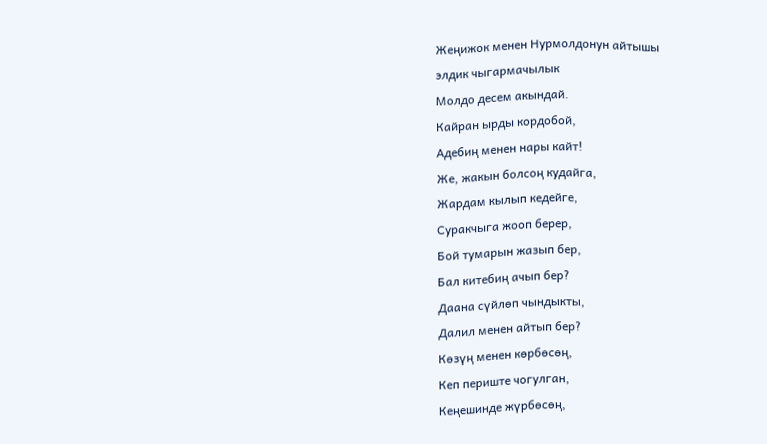Жеңижок менен Нурмолдонун айтышы
элдик чыгармачылык
Молдо десем акындай.
Кайран ырды кордобой,
Адебиң менен нары кайт!
Же, жакын болсоң кудайга,
Жардам кылып кедейге,
Суракчыга жооп берер,
Бой тумарын жазып бер,
Бал китебиң ачып бер?
Даана сүйлөп чындыкты,
Далил менен айтып бер?
Көзүң менен көрбөсөң,
Кеп периште чогулган,
Кеңешинде жүрбөсөң,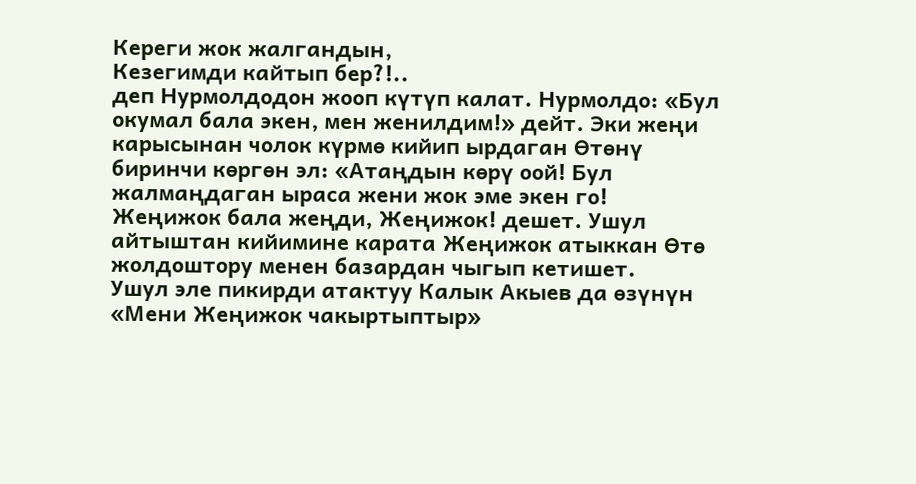Кереги жок жалгандын,
Кезегимди кайтып бер?!..
деп Нурмолдодон жооп күтүп калат. Нурмолдо: «Бул окумал бала экен, мен женилдим!» дейт. Эки жеңи карысынан чолок күрмө кийип ырдаган Өтөнү биринчи көргөн эл: «Атаңдын көрү оой! Бул жалмаңдаган ыраса жени жок эме экен го! Жеңижок бала жеңди, Жеңижок! дешет. Ушул айтыштан кийимине карата Жеңижок атыккан Өтө жолдоштору менен базардан чыгып кетишет.
Ушул эле пикирди атактуу Калык Акыев да өзүнүн «Мени Жеңижок чакыртыптыр»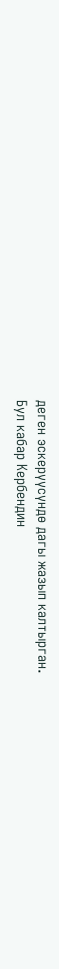деген эскерүүсүндө дагы жазып калтырган.
Бул кабар Кербендин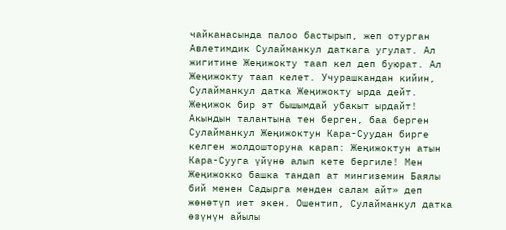чайканасында палоо бастырып, жеп отурган Авлетимдик Сулайманкул даткага угулат. Ал жигитине Жеңижокту таап кел деп буюрат. Ал Жеңижокту таап келет. Учурашкандан кийин, Сулайманкул датка Жеңижокту ырда дейт.
Жеңижок бир эт бышымдай убакыт ырдайт! Акындын талантына тен берген, баа берген Сулайманкул Жеңижоктун Кара-Суудан бирге келген жолдошторуна карап: Жеңижоктун атын Кара-Сууга үйүнө алып кете бергиле! Мен Жеңижокко башка тандап ат мингиземин Баялы бий менен Садырга менден салам айт» деп жөнөтүп иет экен. Ошентип, Сулайманкул датка өзүнүн айылы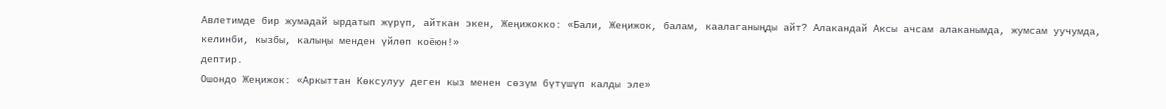Авлетимде бир жумадай ырдатып жүрүп, айткан экен, Жеңижокко: «Бали, Жеңижок, балам, каалаганыңды айт? Алакандай Аксы ачсам алаканымда, жумсам уучумда, келинби, кызбы, калыңы менден үйлөп коёюн!»
дептир.
Ошондо Жеңижок: «Аркыттан Көксулуу деген кыз менен сөзүм бүтүшүп калды эле»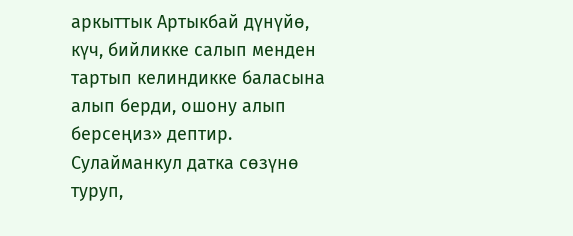аркыттык Артыкбай дүнүйө, күч, бийликке салып менден тартып келиндикке баласына алып берди, ошону алып берсеңиз» дептир. Сулайманкул датка сөзүнө туруп,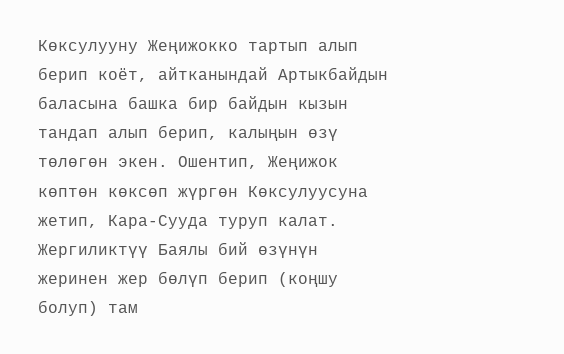Көксулууну Жеңижокко тартып алып берип коёт, айтканындай Артыкбайдын баласына башка бир байдын кызын тандап алып берип, калыңын өзү төлөгөн экен. Ошентип, Жеңижок көптөн көксөп жүргөн Көксулуусуна жетип, Кара-Сууда туруп калат.
Жергиликтүү Баялы бий өзүнүн жеринен жер бөлүп берип (коңшу болуп) там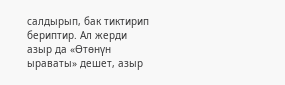салдырып, бак тиктирип бериптир. Ал жерди азыр да «Өтөнүн ыраваты» дешет, азыр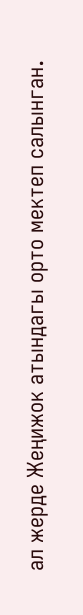ал жерде Жеңижок атындагы орто мектеп салынган.